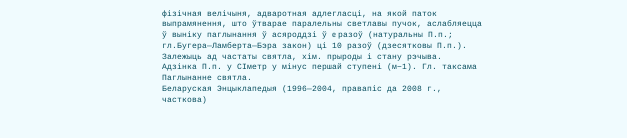фізічная велічыня, адваротная адлегласці, на якой паток выпрамянення, што ўтварае паралельны светлавы пучок, аслабляецца ў выніку паглынання ў асяроддзі ў e разоў (натуральны П.п.; гл.Бугера—Ламберта—Бэра закон) ці 10 разоў (дзесятковы П.п.). Залежыць ад частаты святла, хім. прыроды і стану рэчыва.
Адзінка П.п. у СІметр у мінус першай ступені (м−1). Гл. таксама Паглынанне святла.
Беларуская Энцыклапедыя (1996—2004, правапіс да 2008 г., часткова)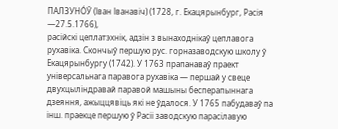ПАЛЗУНО́Ў (Іван Іванавіч) (1728, г. Екацярынбург, Расія —27.5.1766),
расійскі цеплатэхнік, адзін з вынаходнікаў цеплавога рухавіка. Скончыў першую рус. горназаводскую школу ў Екацярынбургу (1742). У 1763 прапанаваў праект універсальнага паравога рухавіка — першай у свеце двухцыліндравай паравой машыны бесперапыннага дзеяння, ажыццявіць які не ўдалося. У 1765 пабудаваў па інш. праекце першую ў Расіі заводскую парасілавую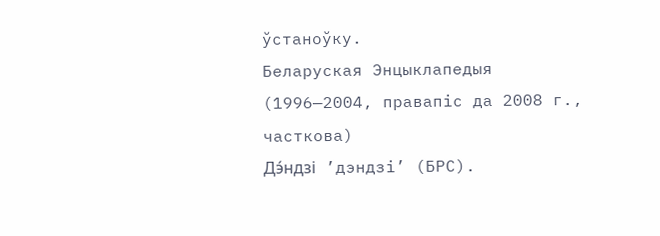ўстаноўку.
Беларуская Энцыклапедыя (1996—2004, правапіс да 2008 г., часткова)
Дэ́ндзі ’дэндзі’ (БРС).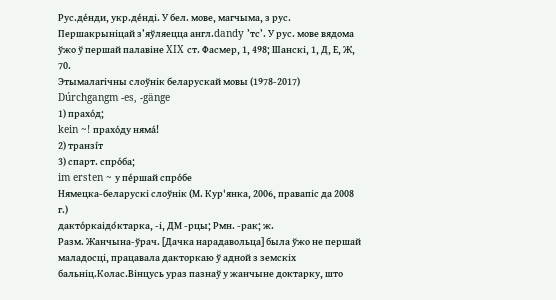Рус.де́нди, укр.де́нді. У бел. мове, магчыма, з рус. Першакрыніцай з’яўляецца англ.dandy ’тс’. У рус. мове вядома ўжо ў першай палавіне XIX ст. Фасмер, 1, 498; Шанскі, 1, Д, Е, Ж, 70.
Этымалагічны слоўнік беларускай мовы (1978-2017)
Dúrchgangm -es, -gänge
1) прахо́д;
kein ~! прахо́ду няма́!
2) транзі́т
3) спарт. спро́ба;
im ersten ~ у пе́ршай спро́бе
Нямецка-беларускі слоўнік (М. Кур'янка, 2006, правапіс да 2008 г.)
дакто́ркаідо́ктарка, ‑і, ДМ ‑рцы; Рмн. ‑рак; ж.
Разм. Жанчына-ўрач. [Дачка нарадавольца] была ўжо не першай маладосці, працавала дакторкаю ў адной з земскіх бальніц.Колас.Вінцусь ураз пазнаў у жанчыне доктарку, што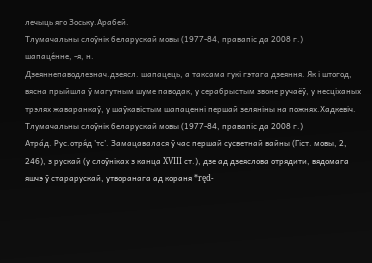лечыць яго Зоську.Арабей.
Тлумачальны слоўнік беларускай мовы (1977-84, правапіс да 2008 г.)
шапаце́нне, ‑я, н.
Дзеяннепаводлезнач.дзеясл. шапацець, а таксама гукі гэтага дзеяння. Як і штогод, вясна прыйшла ў магутным шуме паводак, у серабрыстым звоне ручаёў, у несціханых трэлях жаваранкаў, у шаўкавістым шапаценні першай зеляніны на пожнях.Хадкевіч.
Тлумачальны слоўнік беларускай мовы (1977-84, правапіс да 2008 г.)
Атра́д. Рус.отря́д ’тс’. Замацавалася ў час першай сусветнай вайны (Гіст. мовы, 2, 246), з рускай (у слоўніках з канца XVIII ст.), дзе ад дзеяслова отрядити, вядомага яшчэ ў старарускай, утворанага ад кораня *ręd‑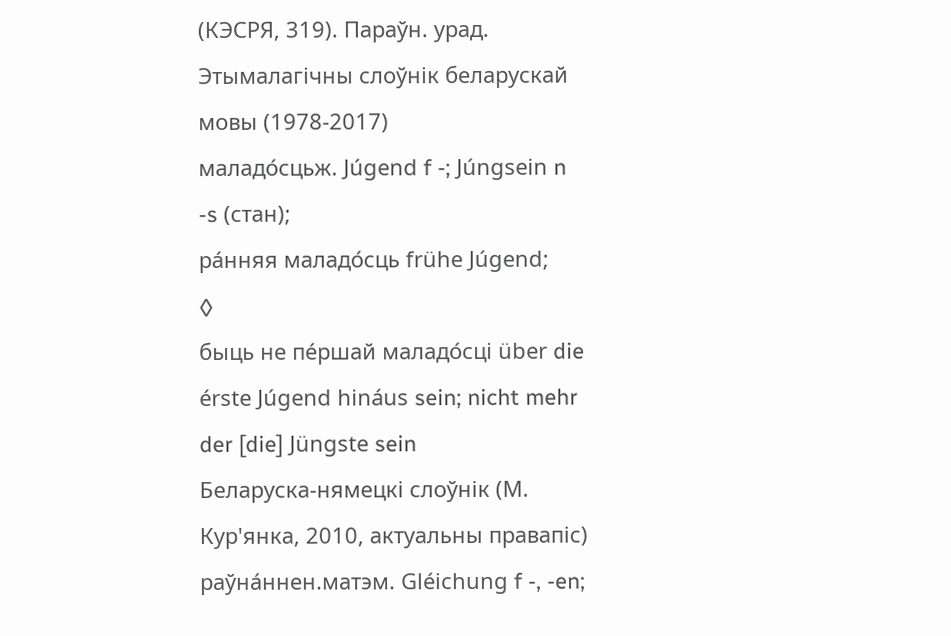(КЭСРЯ, 319). Параўн. урад.
Этымалагічны слоўнік беларускай мовы (1978-2017)
маладо́сцьж. Júgend f -; Júngsein n -s (стан);
ра́нняя маладо́сць frühe Júgend;
◊
быць не пе́ршай маладо́сці über die érste Júgend hináus sein; nicht mehr der [die] Jüngste sein
Беларуска-нямецкі слоўнік (М. Кур'янка, 2010, актуальны правапіс)
раўна́ннен.матэм. Gléichung f -, -en;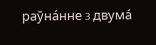раўна́нне з двума́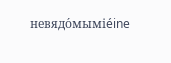невядо́мыміéine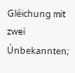Gléichung mit zwei Únbekannten;